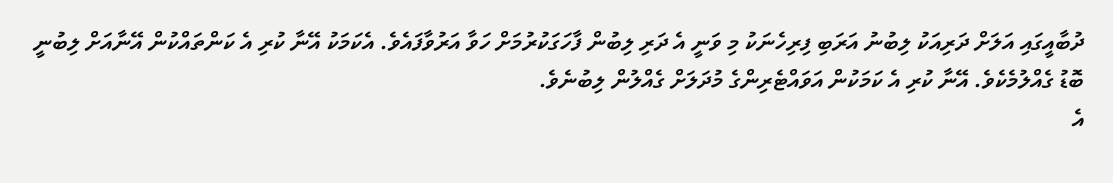ދުބާއީގައި އަލަށް ދަރިއަކު ލިބުނު އަރަބި ފިރިހެނަކު މި ވަނީ އެ ދަރި ލިބުން ފާހަގަކުރުމަށް ހަވާ އަރުވާފައެވެ. އެކަމަކު އޭނާ ކުރި އެ ކަންތައްކުން އޭނާއަށް ލިބުނީ ބޮޑު ގެއްލުމެކެވެ. އޭނާ ކުރި އެ ކަމަކުން އަވައްޓެރިންގެ މުދަލަށް ގެއްލުން ލިބުނެވެ.
އެ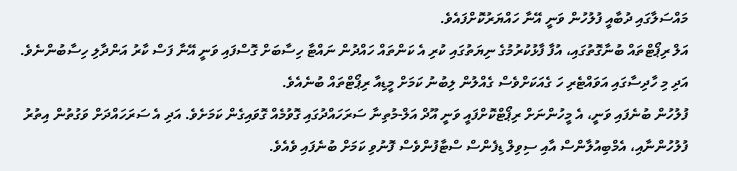މައްސަލާގައި ދުބާއީ ފުލުހުން ވަނީ އޭނާ ހައްޔަރުކޮށްފައެވެ.
އަލް ރިޕޯޓްތައް ބުނާގޮތުގައި، އުފާ ފާޅުކުރުމުގެ ނިޔަތުގައި ކުރި އެ ކަންތައް ހައްދުން ނައްޓާ ހިސާބަށް ގޮސްފައި ވަނީ އޭނާ ފަސް ކާރު އަންދާލި ހިސާބުންނެވެ.
އަދި މި ހާދިސާގައި އަވައްޓެރި ހަ ގެއަކަށްވެސް ގެއްލުން ލިބުނު ކަމަށް މީޑިއާ ރިޕޯޓްތައް ބުނެއެވެ.
ފުލުހުން ބުނެފައި ވަނީ، އެ މީހުންނަށް ރިޕޯޓްކޮށްފައީ ވަނީ އޫދް އަލް-މުތިނާ ސަރަހައްދުގައި ގޮވުމެއް ގޮވައިގެން ކަމަށެވެ. އަދި އެ ސަރަހައްދަށް ވަގުތުން އިތުރު ފުލުހުންނާއި، އެމްބިއުލާންސް އާއި ސިވިލް ޑިފެންސް ސްޓާފުންވެސް ފޮނުވި ކަމަށް ބުނެފައި ވެއެވެ.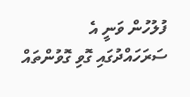ފުލުހުން ވަނީ އެ ސަރަހައްދުގައި ގޮވި ގޮވުންތައް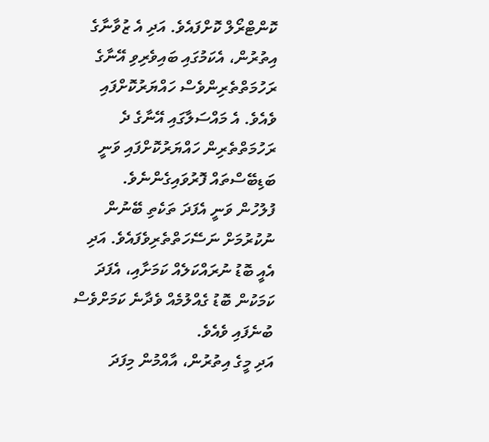ކޮންޓްރޯލް ކޮށްފައެވެ. އަދި އެ ޒުވާނާގެ އިތުރުން، އެކަމުގައި ބައިވެރިވި އޭނާގެ ރަހުމަތްތެރިންވެސް ހައްޔަރުކޮށްފައި ވެއެވެ. އެ މައްސަލާގައި އޭނާގެ ދެ ރަހުމަތްތެރިން ހައްޔަރުކޮށްފައި ވަނީ ބަޑިބޭސްތައް ފޮރުވައިގެންނެވެ.
ފުލުހުން ވަނީ އެފަދަ ތަކެތި ބޭނުން ނުކުރުމަށް ނަސޭހަތްތެރިވެފައެވެ. އަދި އެއީ ބޮޑު ނުރައްކަލެއް ކަމަށާއި، އެފަދަ ކަމަކުން ބޮޑު ގެއްލުމެއް ވެދާނެ ކަމަށްވެސް ބުނެފައި ވެއެވެ.
އަދި މީގެ އިތުރުން، އާއްމުން މިފަދަ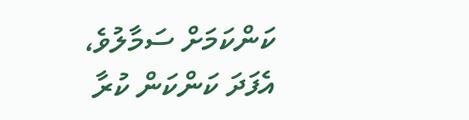ކަންކަމަށް ސަމާލުވެ، އެފަދަ ކަންކަން ކުރާ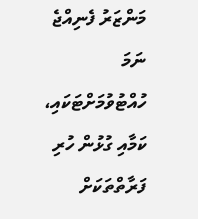މަންޒަރު ފެނިއްޖެ ނަމަ ހުއްޓުވުމަށްޓަކައި، ކަމާއި ގުޅުން ހުރި ފަރާތްތަކަށް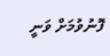ފޮނުވުމަށް ވަނީ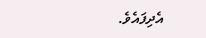އެދިފައެވެ.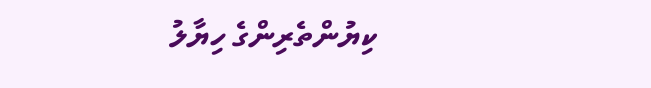ކިޔުންތެރިންގެ ހިޔާލު